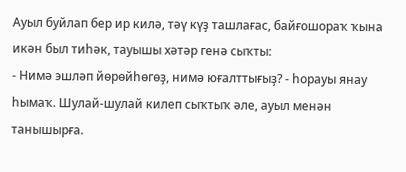Ауыл буйлап бер ир килә, тәү күҙ ташлағас, байғошораҡ ҡына икән был тиһәк, тауышы хәтәр генә сыҡты:
- Нимә эшләп йөрөйһөгөҙ, нимә юғалттығыҙ? - һорауы янау һымаҡ. Шулай-шулай килеп сыҡтыҡ әле, ауыл менән танышырға.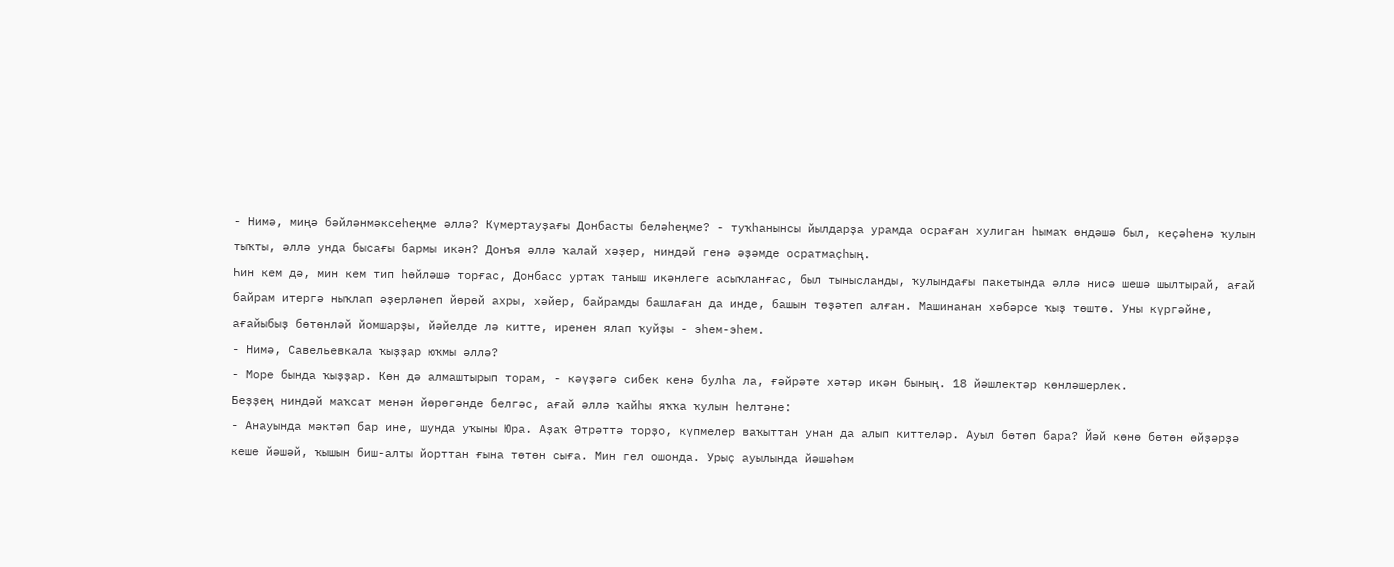- Нимә, миңә бәйләнмәксеһеңме әллә? Күмертауҙағы Донбасты беләһеңме? - туҡһанынсы йылдарҙа урамда осраған хулиган һымаҡ өндәшә был, кеҫәһенә ҡулын тыҡты, әллә унда бысағы бармы икән? Донъя әллә ҡалай хәҙер, ниндәй генә әҙәмде осратмаҫһың.
Һин кем дә, мин кем тип һөйләшә торғас, Донбасс уртаҡ таныш икәнлеге асыҡланғас, был тынысланды, ҡулындағы пакетында әллә нисә шешә шылтырай, ағай байрам итергә ныҡлап әҙерләнеп йөрөй ахры, хәйер, байрамды башлаған да инде, башын төҙәтеп алған. Машинанан хәбәрсе ҡыҙ төштө. Уны күргәйне, ағайыбыҙ бөтөнләй йомшарҙы, йәйелде лә китте, иренен ялап ҡуйҙы - эһем-эһем.
- Нимә, Савельевкала ҡыҙҙар юҡмы әллә?
- Море бында ҡыҙҙар. Көн дә алмаштырып торам, - кәүҙәгә сибек кенә булһа ла, ғәйрәте хәтәр икән бының. 18 йәшлектәр көнләшерлек.
Беҙҙең ниндәй маҡсат менән йөрөгәнде белгәс, ағай әллә ҡайһы яҡҡа ҡулын һелтәне:
- Анауында мәктәп бар ине, шунда уҡыны Юра. Аҙаҡ Әтрәттә торҙо, күпмелер ваҡыттан унан да алып киттеләр. Ауыл бөтөп бара? Йәй көнө бөтөн өйҙәрҙә кеше йәшәй, ҡышын биш-алты йорттан ғына төтөн сыға. Мин гел ошонда. Урыҫ ауылында йәшәһәм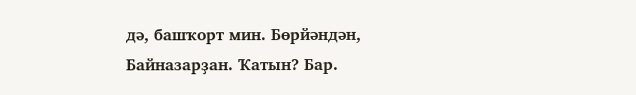дә, башҡорт мин. Бөрйәндән, Байназарҙан. Ҡатын? Бар.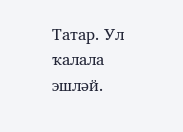Татар. Ул ҡалала эшләй.